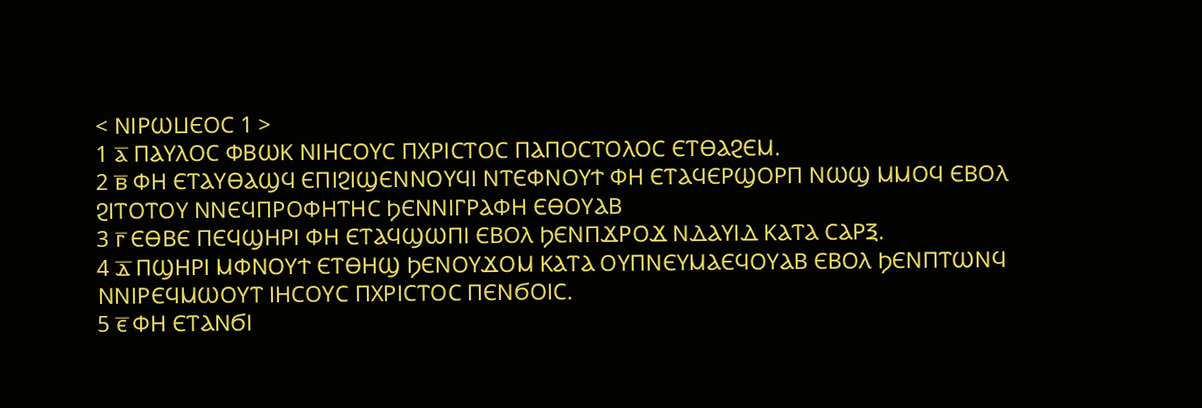< ⲚⲒⲢⲰⳘⲈⲞⲤ 1 >
1 ⲁ̅ ⲠⲀⲨⲖⲞⲤ ⲪⲂⲰⲔ ⲚⲒⲎⲤⲞⲨⲤ ⲠⲬⲢⲒⲤⲦⲞⲤ ⲠⲀⲠⲞⲤⲦⲞⲖⲞⲤ ⲈⲦⲐⲀϨⲈⲘ.
2 ⲃ̅ ⲪⲎ ⲈⲦⲀⲨⲐⲀϢϤ ⲈⲠⲒϨⲒϢⲈⲚⲚⲞⲨϤⲒ ⲚⲦⲈⲪⲚⲞⲨϮ ⲪⲎ ⲈⲦⲀϤⲈⲢϢⲞⲢⲠ ⲚⲰϢ ⲘⲘⲞϤ ⲈⲂⲞⲖ ϨⲒⲦⲞⲦⲞⲨ ⲚⲚⲈϤⲠⲢⲞⲪⲎⲦⲎⲤ ϦⲈⲚⲚⲒⲄⲢⲀⲪⲎ ⲈⲐⲞⲨⲀⲂ
3 ⲅ̅ ⲈⲐⲂⲈ ⲠⲈϤϢⲎⲢⲒ ⲪⲎ ⲈⲦⲀϤϢⲰⲠⲒ ⲈⲂⲞⲖ ϦⲈⲚⲠϪⲢⲞϪ ⲚⲆⲀⲨⲒⲆ ⲔⲀⲦⲀ ⲤⲀⲢⲜ.
4 ⲇ̅ ⲠϢⲎⲢⲒ ⲘⲪⲚⲞⲨϮ ⲈⲦⲐⲎϢ ϦⲈⲚⲞⲨϪⲞⲘ ⲔⲀⲦⲀ ⲞⲨⲠⲚⲈⲨⲘⲀⲈϤⲞⲨⲀⲂ ⲈⲂⲞⲖ ϦⲈⲚⲠⲦⲰⲚϤ ⲚⲚⲒⲢⲈϤⲘⲰⲞⲨⲦ ⲒⲎⲤⲞⲨⲤ ⲠⲬⲢⲒⲤⲦⲞⲤ ⲠⲈⲚϬⲞⲒⲤ.
5 ⲉ̅ ⲪⲎ ⲈⲦⲀⲚϬⲒ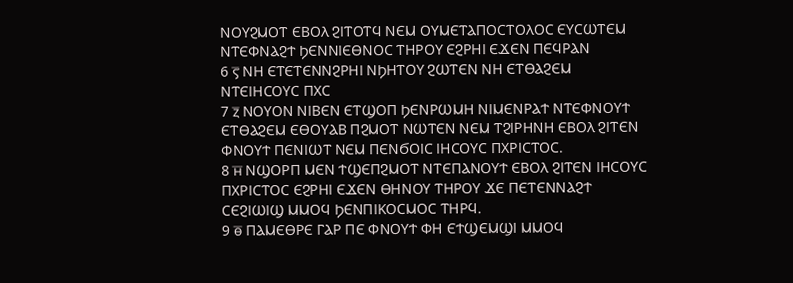ⲚⲞⲨϨⲘⲞⲦ ⲈⲂⲞⲖ ϨⲒⲦⲞⲦϤ ⲚⲈⲘ ⲞⲨⲘⲈⲦⲀⲠⲞⲤⲦⲞⲖⲞⲤ ⲈⲨⲤⲰⲦⲈⲘ ⲚⲦⲈⲪⲚⲀϨϮ ϦⲈⲚⲚⲒⲈⲐⲚⲞⲤ ⲦⲎⲢⲞⲨ ⲈϨⲢⲎⲒ ⲈϪⲈⲚ ⲠⲈϤⲢⲀⲚ
6 ⲋ̅ ⲚⲎ ⲈⲦⲈⲦⲈⲚⲚϨⲢⲎⲒ ⲚϦⲎⲦⲞⲨ ϨⲰⲦⲈⲚ ⲚⲎ ⲈⲦⲐⲀϨⲈⲘ ⲚⲦⲈⲒⲎⲤⲞⲨⲤ ⲠⲬⲤ
7 ⲍ̅ ⲚⲞⲨⲞⲚ ⲚⲒⲂⲈⲚ ⲈⲦϢⲞⲠ ϦⲈⲚⲢⲰⲘⲎ ⲚⲒⲘⲈⲚⲢⲀϮ ⲚⲦⲈⲪⲚⲞⲨϮ ⲈⲦⲐⲀϨⲈⲘ ⲈⲐⲞⲨⲀⲂ ⲠϨⲘⲞⲦ ⲚⲰⲦⲈⲚ ⲚⲈⲘ ⲦϨⲒⲢⲎⲚⲎ ⲈⲂⲞⲖ ϨⲒⲦⲈⲚ ⲪⲚⲞⲨϮ ⲠⲈⲚⲒⲰⲦ ⲚⲈⲘ ⲠⲈⲚϬⲞⲒⲤ ⲒⲎⲤⲞⲨⲤ ⲠⲬⲢⲒⲤⲦⲞⲤ.
8 ⲏ̅ ⲚϢⲞⲢⲠ ⲘⲈⲚ ϮϢⲈⲠϨⲘⲞⲦ ⲚⲦⲈⲠⲀⲚⲞⲨϮ ⲈⲂⲞⲖ ϨⲒⲦⲈⲚ ⲒⲎⲤⲞⲨⲤ ⲠⲬⲢⲒⲤⲦⲞⲤ ⲈϨⲢⲎⲒ ⲈϪⲈⲚ ⲐⲎⲚⲞⲨ ⲦⲎⲢⲞⲨ ϪⲈ ⲠⲈⲦⲈⲚⲚⲀϨϮ ⲤⲈϨⲒⲰⲒϢ ⲘⲘⲞϤ ϦⲈⲚⲠⲒⲔⲞⲤⲘⲞⲤ ⲦⲎⲢϤ.
9 ⲑ̅ ⲠⲀⲘⲈⲐⲢⲈ ⲄⲀⲢ ⲠⲈ ⲪⲚⲞⲨϮ ⲪⲎ ⲈϮϢⲈⲘϢⲒ ⲘⲘⲞϤ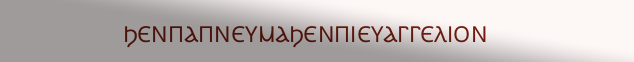ϦⲈⲚⲠⲀⲠⲚⲈⲨⲘⲀϦⲈⲚⲠⲒⲈⲨⲀⲄⲄⲈⲖⲒⲞⲚ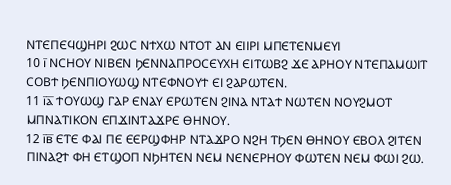ⲚⲦⲈⲠⲈϤϢⲎⲢⲒ ϨⲰⲤ ⲚϮⲬⲰ ⲚⲦⲞⲦ ⲀⲚ ⲈⲒⲒⲢⲒ ⲘⲠⲈⲦⲈⲚⲘⲈⲨⲒ
10 ⲓ̅ ⲚⲤⲎⲞⲨ ⲚⲒⲂⲈⲚ ϦⲈⲚⲚⲀⲠⲢⲞⲤⲈⲨⲬⲎ ⲈⲒⲦⲰⲂϨ ϪⲈ ⲀⲢⲎⲞⲨ ⲚⲦⲈⲠⲀⲘⲰⲒⲦ ⲤⲞⲂϮ ϦⲈⲚⲠⲒⲞⲨⲰϢ ⲚⲦⲈⲪⲚⲞⲨϮ ⲈⲒ ϨⲀⲢⲰⲦⲈⲚ.
11 ⲓ̅ⲁ̅ ϮⲞⲨⲰϢ ⲄⲀⲢ ⲈⲚⲀⲨ ⲈⲢⲰⲦⲈⲚ ϨⲒⲚⲀ ⲚⲦⲀϮ ⲚⲰⲦⲈⲚ ⲚⲞⲨϨⲘⲞⲦ ⲘⲠⲚⲀⲦⲒⲔⲞⲚ ⲈⲠϪⲒⲚⲦⲀϪⲢⲈ ⲐⲎⲚⲞⲨ.
12 ⲓ̅ⲃ̅ ⲈⲦⲈ ⲪⲀⲒ ⲠⲈ ⲈⲈⲢϢⲪⲎⲢ ⲚⲦⲀϪⲢⲞ ⲚϨⲎ ⲦϦⲈⲚ ⲐⲎⲚⲞⲨ ⲈⲂⲞⲖ ϨⲒⲦⲈⲚ ⲠⲒⲚⲀϨϮ ⲪⲎ ⲈⲦϢⲞⲠ ⲚϦⲎⲦⲈⲚ ⲚⲈⲘ ⲚⲈⲚⲈⲢⲎⲞⲨ ⲪⲰⲦⲈⲚ ⲚⲈⲘ ⲪⲰⲒ ϨⲰ.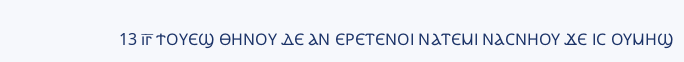13 ⲓ̅ⲅ̅ ϮⲞⲨⲈϢ ⲐⲎⲚⲞⲨ ⲆⲈ ⲀⲚ ⲈⲢⲈⲦⲈⲚⲞⲒ ⲚⲀⲦⲈⲘⲒ ⲚⲀⲤⲚⲎⲞⲨ ϪⲈ ⲒⲤ ⲞⲨⲘⲎϢ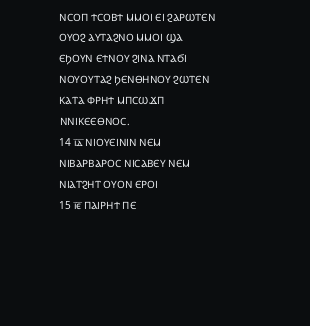ⲚⲤⲞⲠ ϮⲤⲞⲂϮ ⲘⲘⲞⲒ ⲈⲒ ϨⲀⲢⲰⲦⲈⲚ ⲞⲨⲞϨ ⲀⲨⲦⲀϨⲚⲞ ⲘⲘⲞⲒ ϢⲀ ⲈϦⲞⲨⲚ ⲈϮⲚⲞⲨ ϨⲒⲚⲀ ⲚⲦⲀϬⲒ ⲚⲞⲨⲞⲨⲦⲀϨ ϦⲈⲚⲐⲎⲚⲞⲨ ϨⲰⲦⲈⲚ ⲔⲀⲦⲀ ⲪⲢⲎϮ ⲘⲠⲤⲰϪⲠ ⲚⲚⲒⲔⲈⲈⲐⲚⲞⲤ.
14 ⲓ̅ⲇ̅ ⲚⲒⲞⲨⲈⲒⲚⲒⲚ ⲚⲈⲘ ⲚⲒⲂⲀⲢⲂⲀⲢⲞⲤ ⲚⲒⲤⲀⲂⲈⲨ ⲚⲈⲘ ⲚⲒⲀⲦϨⲎⲦ ⲞⲨⲞⲚ ⲈⲢⲞⲒ
15 ⲓ̅ⲉ̅ ⲠⲀⲒⲢⲎϮ ⲠⲈ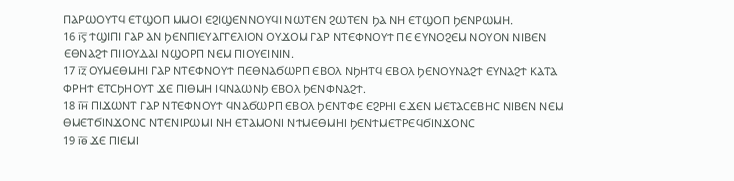ⲠⲀⲢⲰⲞⲨⲦϤ ⲈⲦϢⲞⲠ ⲘⲘⲞⲒ ⲈϨⲒϢⲈⲚⲚⲞⲨϤⲒ ⲚⲰⲦⲈⲚ ϨⲰⲦⲈⲚ ϦⲀ ⲚⲎ ⲈⲦϢⲞⲠ ϦⲈⲚⲢⲰⲘⲎ.
16 ⲓ̅ⲋ̅ ϮϢⲒⲠⲒ ⲄⲀⲢ ⲀⲚ ϦⲈⲚⲠⲒⲈⲨⲀⲄⲄⲈⲖⲒⲞⲚ ⲞⲨϪⲞⲘ ⲄⲀⲢ ⲚⲦⲈⲪⲚⲞⲨϮ ⲠⲈ ⲈⲨⲚⲞϨⲈⲘ ⲚⲞⲨⲞⲚ ⲚⲒⲂⲈⲚ ⲈⲐⲚⲀϨϮ ⲠⲒⲒⲞⲨⲆⲀⲒ ⲚϢⲞⲢⲠ ⲚⲈⲘ ⲠⲒⲞⲨⲈⲒⲚⲒⲚ.
17 ⲓ̅ⲍ̅ ⲞⲨⲘⲈⲐⲘⲎⲒ ⲄⲀⲢ ⲚⲦⲈⲪⲚⲞⲨϮ ⲠⲈⲐⲚⲀϬⲰⲢⲠ ⲈⲂⲞⲖ ⲚϦⲎⲦϤ ⲈⲂⲞⲖ ϦⲈⲚⲞⲨⲚⲀϨϮ ⲈⲨⲚⲀϨϮ ⲔⲀⲦⲀ ⲪⲢⲎϮ ⲈⲦⲤϦⲎⲞⲨⲦ ϪⲈ ⲠⲒⲐⲘⲎ ⲒϤⲚⲀⲰⲚϦ ⲈⲂⲞⲖ ϦⲈⲚⲪⲚⲀϨϮ.
18 ⲓ̅ⲏ̅ ⲠⲒϪⲰⲚⲦ ⲄⲀⲢ ⲚⲦⲈⲪⲚⲞⲨϮ ϤⲚⲀϬⲰⲢⲠ ⲈⲂⲞⲖ ϦⲈⲚⲦⲪⲈ ⲈϨⲢⲎⲒ ⲈϪⲈⲚ ⲘⲈⲦⲀⲤⲈⲂⲎⲤ ⲚⲒⲂⲈⲚ ⲚⲈⲘ ⲐⲘⲈⲦϬⲒⲚϪⲞⲚⲤ ⲚⲦⲈⲚⲒⲢⲰⲘⲒ ⲚⲎ ⲈⲦⲀⲘⲞⲚⲒ ⲚϮⲘⲈⲐⲘⲎⲒ ϦⲈⲚϮⲘⲈⲦⲢⲈϤϬⲒⲚϪⲞⲚⲤ
19 ⲓ̅ⲑ̅ ϪⲈ ⲠⲒⲈⲘⲒ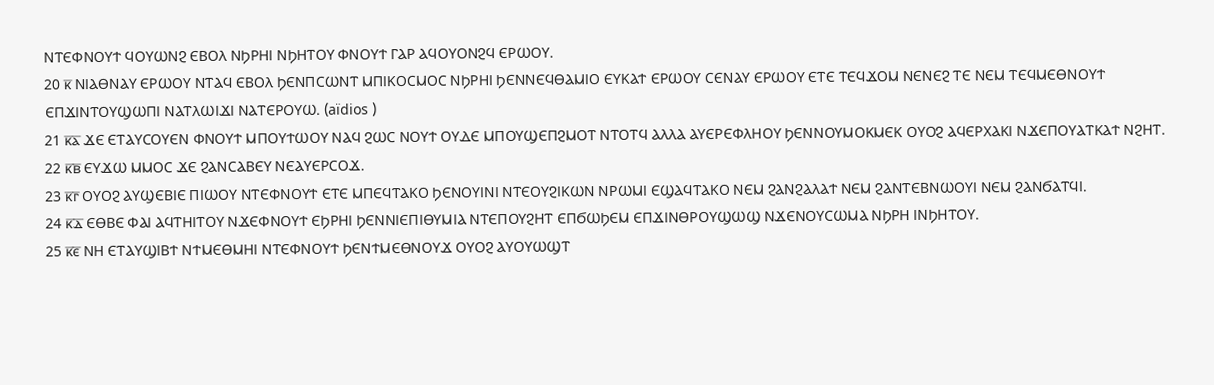ⲚⲦⲈⲪⲚⲞⲨϮ ϤⲞⲨⲰⲚϨ ⲈⲂⲞⲖ ⲚϦⲢⲎⲒ ⲚϦⲎⲦⲞⲨ ⲪⲚⲞⲨϮ ⲄⲀⲢ ⲀϤⲞⲨⲞⲚϨϤ ⲈⲢⲰⲞⲨ.
20 ⲕ̅ ⲚⲒⲀⲐⲚⲀⲨ ⲈⲢⲰⲞⲨ ⲚⲦⲀϤ ⲈⲂⲞⲖ ϦⲈⲚⲠⲤⲰⲚⲦ ⲘⲠⲒⲔⲞⲤⲘⲞⲤ ⲚϦⲢⲎⲒ ϦⲈⲚⲚⲈϤⲐⲀⲘⲒⲞ ⲈⲨⲔⲀϮ ⲈⲢⲰⲞⲨ ⲤⲈⲚⲀⲨ ⲈⲢⲰⲞⲨ ⲈⲦⲈ ⲦⲈϤϪⲞⲘ ⲚⲈⲚⲈϨ ⲦⲈ ⲚⲈⲘ ⲦⲈϤⲘⲈⲐⲚⲞⲨϮ ⲈⲠϪⲒⲚⲦⲞⲨϢⲰⲠⲒ ⲚⲀⲦⲖⲰⲒϪⲒ ⲚⲀⲦⲈⲢⲞⲨⲰ. (aïdios )
21 ⲕ̅ⲁ̅ ϪⲈ ⲈⲦⲀⲨⲤⲞⲨⲈⲚ ⲪⲚⲞⲨϮ ⲘⲠⲞⲨϮⲰⲞⲨ ⲚⲀϤ ϨⲰⲤ ⲚⲞⲨϮ ⲞⲨⲆⲈ ⲘⲠⲞⲨϢⲈⲠϨⲘⲞⲦ ⲚⲦⲞⲦϤ ⲀⲖⲖⲀ ⲀⲨⲈⲢⲈⲪⲖⲎⲞⲨ ϦⲈⲚⲚⲞⲨⲘⲞⲔⲘⲈⲔ ⲞⲨⲞϨ ⲀϤⲈⲢⲬⲀⲔⲒ ⲚϪⲈⲠⲞⲨⲀⲦⲔⲀϮ ⲚϨⲎⲦ.
22 ⲕ̅ⲃ̅ ⲈⲨϪⲰ ⲘⲘⲞⲤ ϪⲈ ϨⲀⲚⲤⲀⲂⲈⲨ ⲚⲈⲀⲨⲈⲢⲤⲞϪ.
23 ⲕ̅ⲅ̅ ⲞⲨⲞϨ ⲀⲨϢⲈⲂⲒⲈ ⲠⲒⲰⲞⲨ ⲚⲦⲈⲪⲚⲞⲨϮ ⲈⲦⲈ ⲘⲠⲈϤⲦⲀⲔⲞ ϦⲈⲚⲞⲨⲒⲚⲒ ⲚⲦⲈⲞⲨϨⲒⲔⲰⲚ ⲚⲢⲰⲘⲒ ⲈϢⲀϤⲦⲀⲔⲞ ⲚⲈⲘ ϨⲀⲚϨⲀⲖⲀϮ ⲚⲈⲘ ϨⲀⲚⲦⲈⲂⲚⲰⲞⲨⲒ ⲚⲈⲘ ϨⲀⲚϬⲀⲦϤⲒ.
24 ⲕ̅ⲇ̅ ⲈⲐⲂⲈ ⲪⲀⲒ ⲀϤⲦⲎⲒⲦⲞⲨ ⲚϪⲈⲪⲚⲞⲨϮ ⲈϦⲢⲎⲒ ϦⲈⲚⲚⲒⲈⲠⲒⲐⲨⲘⲒⲀ ⲚⲦⲈⲠⲞⲨϨⲎⲦ ⲈⲠϬⲰϦⲈⲘ ⲈⲠϪⲒⲚⲐⲢⲞⲨϢⲰϢ ⲚϪⲈⲚⲞⲨⲤⲰⲘⲀ ⲚϦⲢⲎ ⲒⲚϦⲎⲦⲞⲨ.
25 ⲕ̅ⲉ̅ ⲚⲎ ⲈⲦⲀⲨϢⲒⲂϮ ⲚϮⲘⲈⲐⲘⲎⲒ ⲚⲦⲈⲪⲚⲞⲨϮ ϦⲈⲚϮⲘⲈⲐⲚⲞⲨϪ ⲞⲨⲞϨ ⲀⲨⲞⲨⲰϢⲦ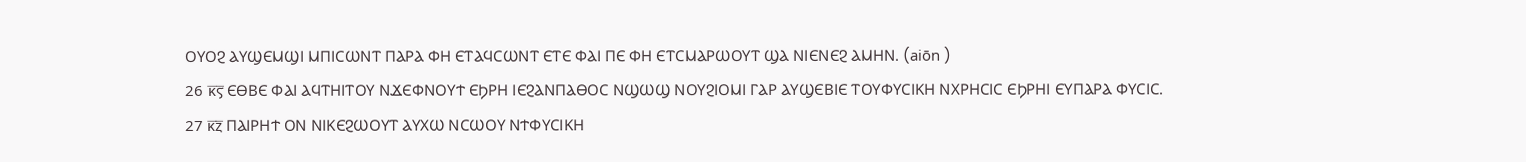ⲞⲨⲞϨ ⲀⲨϢⲈⲘϢⲒ ⲘⲠⲒⲤⲰⲚⲦ ⲠⲀⲢⲀ ⲪⲎ ⲈⲦⲀϤⲤⲰⲚⲦ ⲈⲦⲈ ⲪⲀⲒ ⲠⲈ ⲪⲎ ⲈⲦⲤⲘⲀⲢⲰⲞⲨⲦ ϢⲀ ⲚⲒⲈⲚⲈϨ ⲀⲘⲎⲚ. (aiōn )
26 ⲕ̅ⲋ̅ ⲈⲐⲂⲈ ⲪⲀⲒ ⲀϤⲦⲎⲒⲦⲞⲨ ⲚϪⲈⲪⲚⲞⲨϮ ⲈϦⲢⲎ ⲒⲈϨⲀⲚⲠⲀⲐⲞⲤ ⲚϢⲰϢ ⲚⲞⲨϨⲒⲞⲘⲒ ⲄⲀⲢ ⲀⲨϢⲈⲂⲒⲈ ⲦⲞⲨⲪⲨⲤⲒⲔⲎ ⲚⲬⲢⲎⲤⲒⲤ ⲈϦⲢⲎⲒ ⲈⲨⲠⲀⲢⲀ ⲪⲨⲤⲒⲤ.
27 ⲕ̅ⲍ̅ ⲠⲀⲒⲢⲎϮ ⲞⲚ ⲚⲒⲔⲈϨⲰⲞⲨⲦ ⲀⲨⲬⲰ ⲚⲤⲰⲞⲨ ⲚϮⲪⲨⲤⲒⲔⲎ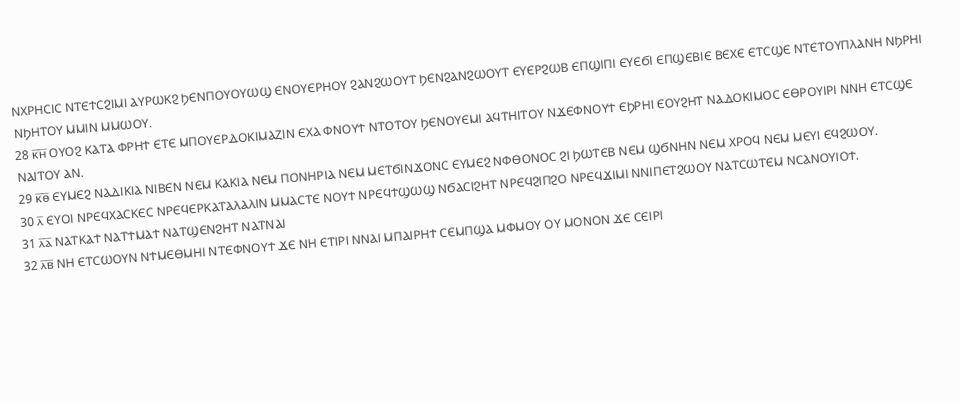ⲚⲬⲢⲎⲤⲒⲤ ⲚⲦⲈϮⲤϨⲒⲘⲒ ⲀⲨⲢⲰⲔϨ ϦⲈⲚⲠⲞⲨⲞⲨⲰϢ ⲈⲚⲞⲨⲈⲢⲎⲞⲨ ϨⲀⲚϨⲰⲞⲨⲦ ϦⲈⲚϨⲀⲚϨⲰⲞⲨⲦ ⲈⲨⲈⲢϨⲰⲂ ⲈⲠϢⲒⲠⲒ ⲈⲨⲈϬⲒ ⲈⲠϢⲈⲂⲒⲈ ⲂⲈⲬⲈ ⲈⲦⲤϢⲈ ⲚⲦⲈⲦⲞⲨⲠⲖⲀⲚⲎ ⲚϦⲢⲎⲒ ⲚϦⲎⲦⲞⲨ ⲘⲘⲒⲚ ⲘⲘⲰⲞⲨ.
28 ⲕ̅ⲏ̅ ⲞⲨⲞϨ ⲔⲀⲦⲀ ⲪⲢⲎϮ ⲈⲦⲈ ⲘⲠⲞⲨⲈⲢⲆⲞⲔⲒⲘⲀⲌⲒⲚ ⲈⲬⲀ ⲪⲚⲞⲨϮ ⲚⲦⲞⲦⲞⲨ ϦⲈⲚⲞⲨⲈⲘⲒ ⲀϤⲦⲎⲒⲦⲞⲨ ⲚϪⲈⲪⲚⲞⲨϮ ⲈϦⲢⲎⲒ ⲈⲞⲨϨⲎⲦ ⲚⲀⲆⲞⲔⲒⲘⲞⲤ ⲈⲐⲢⲞⲨⲒⲢⲒ ⲚⲚⲎ ⲈⲦⲤϢⲈ ⲚⲀⲒⲦⲞⲨ ⲀⲚ.
29 ⲕ̅ⲑ̅ ⲈⲨⲘⲈϨ ⲚⲀⲆⲒⲔⲒⲀ ⲚⲒⲂⲈⲚ ⲚⲈⲘ ⲔⲀⲔⲒⲀ ⲚⲈⲘ ⲠⲞⲚⲎⲢⲒⲀ ⲚⲈⲘ ⲘⲈⲦϬⲒⲚϪⲞⲚⲤ ⲈⲨⲘⲈϨ ⲚⲪⲐⲞⲚⲞⲤ ϨⲒ ϦⲰⲦⲈⲂ ⲚⲈⲘ ϢϬⲚⲎⲚ ⲚⲈⲘ ⲬⲢⲞϤ ⲚⲈⲘ ⲘⲈⲨⲒ ⲈϤϨⲰⲞⲨ.
30 ⲗ̅ ⲈⲨⲞⲒ ⲚⲢⲈϤⲬⲀⲤⲔⲈⲤ ⲚⲢⲈϤⲈⲢⲔⲀⲦⲀⲖⲀⲖⲒⲚ ⲘⲘⲀⲤⲦⲈ ⲚⲞⲨϮ ⲚⲢⲈϤϮϢⲰϢ ⲚϬⲀⲤⲒϨⲎⲦ ⲚⲢⲈϤϨⲒⲠϨⲞ ⲚⲢⲈϤϪⲒⲘⲒ ⲚⲚⲒⲠⲈⲦϨⲰⲞⲨ ⲚⲀⲦⲤⲰⲦⲈⲘ ⲚⲤⲀⲚⲞⲨⲒⲞϮ.
31 ⲗ̅ⲁ̅ ⲚⲀⲦⲔⲀϮ ⲚⲀⲦϮⲘⲀϮ ⲚⲀⲦϢⲈⲚϨⲎⲦ ⲚⲀⲦⲚⲀⲒ
32 ⲗ̅ⲃ̅ ⲚⲎ ⲈⲦⲤⲰⲞⲨⲚ ⲚϮⲘⲈⲐⲘⲎⲒ ⲚⲦⲈⲪⲚⲞⲨϮ ϪⲈ ⲚⲎ ⲈⲦⲒⲢⲒ ⲚⲚⲀⲒ ⲘⲠⲀⲒⲢⲎϮ ⲤⲈⲘⲠϢⲀ ⲘⲪⲘⲞⲨ ⲞⲨ ⲘⲞⲚⲞⲚ ϪⲈ ⲤⲈⲒⲢⲒ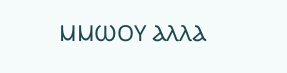ⲘⲘⲰⲞⲨ ⲀⲖⲖⲀ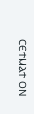ⲤⲈϮⲘⲀϮ ⲞⲚ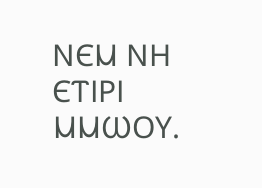ⲚⲈⲘ ⲚⲎ ⲈⲦⲒⲢⲒ ⲘⲘⲰⲞⲨ.